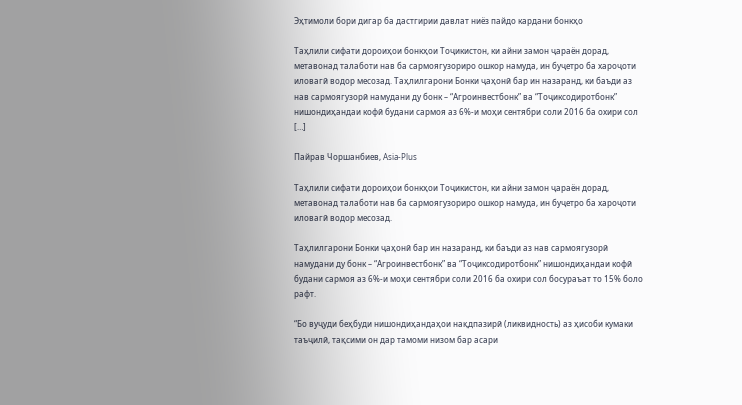Эҳтимоли бори дигар ба дастгирии давлат ниёз пайдо кардани бонкҳо

Таҳлили сифати дороиҳои бонкҳои Тоҷикистон, ки айни замон ҷараён дорад, метавонад талаботи нав ба сармоягузориро ошкор намуда, ин буҷетро ба хароҷоти иловагӣ водор месозад. Таҳлилгарони Бонки ҷаҳонӣ бар ин назаранд, ки баъди аз нав сармоягузорӣ намудани ду бонк – “Агроинвестбонк” ва “Тоҷиксодиротбонк” нишондиҳандаи кофӣ будани сармоя аз 6%-и моҳи сентябри соли 2016 ба охири сол […]

Пайрав Чоршанбиев, Asia-Plus

Таҳлили сифати дороиҳои бонкҳои Тоҷикистон, ки айни замон ҷараён дорад, метавонад талаботи нав ба сармоягузориро ошкор намуда, ин буҷетро ба хароҷоти иловагӣ водор месозад.

Таҳлилгарони Бонки ҷаҳонӣ бар ин назаранд, ки баъди аз нав сармоягузорӣ намудани ду бонк – “Агроинвестбонк” ва “Тоҷиксодиротбонк” нишондиҳандаи кофӣ будани сармоя аз 6%-и моҳи сентябри соли 2016 ба охири сол босураъат то 15% боло рафт.

“Бо вуҷуди беҳбуди нишондиҳандаҳои нақдпазирӣ (ликвидность) аз ҳисоби кумаки таъҷилӣ, тақсими он дар тамоми низом бар асари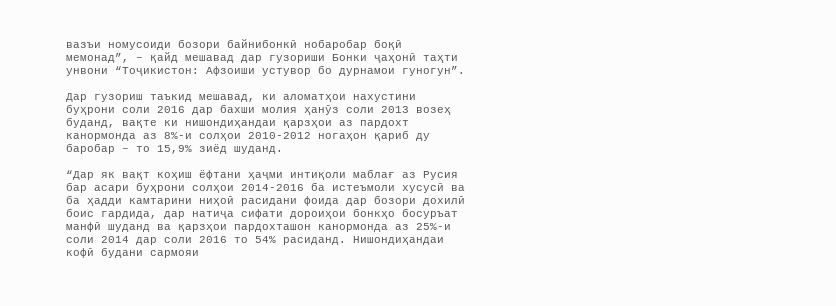вазъи номусоиди бозори байнибонкӣ нобаробар боқӣ мемонад”, – қайд мешавад дар гузориши Бонки ҷаҳонӣ таҳти унвони “Тоҷикистон: Афзоиши устувор бо дурнамои гуногун”.

Дар гузориш таъкид мешавад, ки аломатҳои нахустини буҳрони соли 2016 дар бахши молия ҳанӯз соли 2013 возеҳ буданд, вақте ки нишондиҳандаи қарзҳои аз пардохт канормонда аз 8%-и солҳои 2010-2012 ногаҳон қариб ду баробар – то 15,9% зиёд шуданд.

“Дар як вақт коҳиш ёфтани ҳаҷми интиқоли маблағ аз Русия бар асари буҳрони солҳои 2014-2016 ба истеъмоли хусусӣ ва ба ҳадди камтарини ниҳоӣ расидани фоида дар бозори дохилӣ боис гардида, дар натиҷа сифати дороиҳои бонкҳо босуръат манфӣ шуданд ва қарзҳои пардохташон канормонда аз 25%-и соли 2014 дар соли 2016 то 54% расиданд. Нишондиҳандаи кофӣ будани сармояи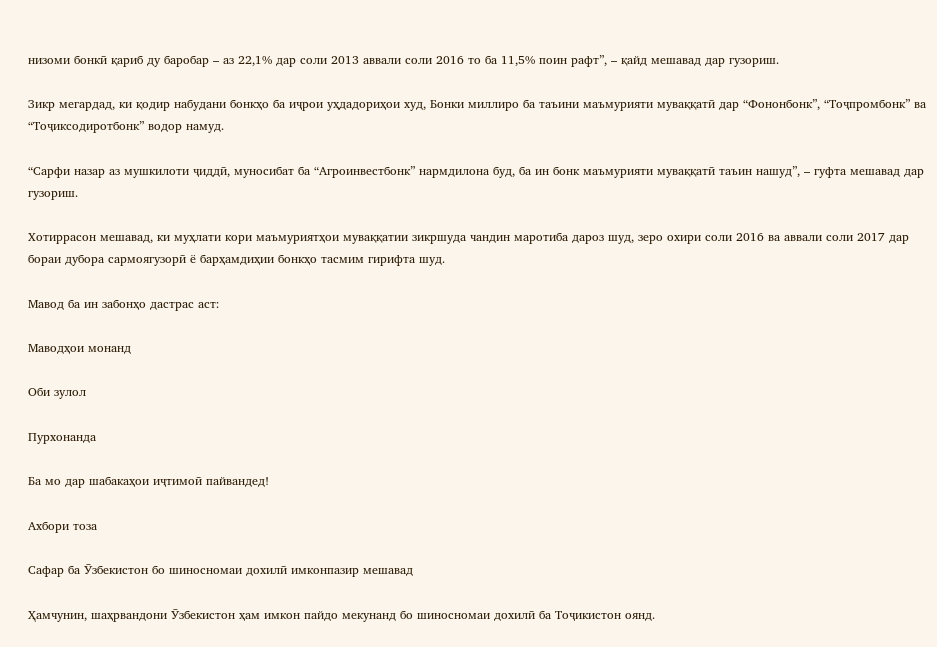низоми бонкӣ қариб ду баробар – аз 22,1% дар соли 2013 аввали соли 2016 то ба 11,5% поин рафт”, – қайд мешавад дар гузориш.

Зикр мегардад, ки қодир набудани бонкҳо ба иҷрои уҳдадориҳои худ, Бонки миллиро ба таъини маъмурияти муваққатӣ дар “Фононбонк”, “Тоҷпромбонк” ва “Тоҷиксодиротбонк” водор намуд.

“Сарфи назар аз мушкилоти ҷиддӣ, муносибат ба “Агроинвестбонк” нармдилона буд, ба ин бонк маъмурияти муваққатӣ таъин нашуд”, – гуфта мешавад дар гузориш.

Хотиррасон мешавад, ки муҳлати кори маъмуриятҳои муваққатии зикршуда чандин маротиба дароз шуд, зеро охири соли 2016 ва аввали соли 2017 дар бораи дубора сармоягузорӣ ё барҳамдиҳии бонкҳо тасмим гирифта шуд.

Мавод ба ин забонҳо дастрас аст:

Маводҳои монанд

Оби зулол

Пурхонанда

Ба мо дар шабакаҳои иҷтимоӣ пайвандед!

Ахбори тоза

Сафар ба Ӯзбекистон бо шиносномаи дохилӣ имконпазир мешавад

Ҳамчунин, шаҳрвандони Ӯзбекистон ҳам имкон пайдо мекунанд бо шиносномаи дохилӣ ба Тоҷикистон оянд.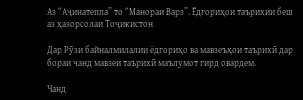Аз “Аҷинатеппа” то “Манораи Варз”. Ёдгориҳои таърихии беш аз ҳазорсолаи Тоҷикистон

Дар Рӯзи байналмилалии ёдгориҳо ва мавзеъҳои таърихӣ дар бораи чанд мавзеи таърихӣ маълумот гирд овардем.

Чанд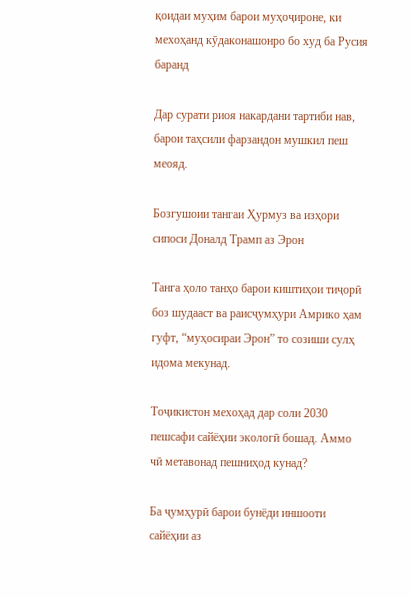қоидаи муҳим барои муҳоҷироне, ки мехоҳанд кӯдаконашонро бо худ ба Русия баранд

Дар сурати риоя накардани тартиби нав, барои таҳсили фарзандон мушкил пеш меояд.

Бозгушоии тангаи Ҳурмуз ва изҳори сипоси Доналд Трамп аз Эрон

Танга ҳоло танҳо барои киштиҳои тиҷорӣ боз шудааст ва раисҷумҳури Амрико ҳам гуфт, “муҳосираи Эрон” то созиши сулҳ идома мекунад.

Тоҷикистон мехоҳад дар соли 2030 пешсафи сайёҳии экологӣ бошад. Аммо чӣ метавонад пешниҳод кунад?

Ба ҷумҳурӣ барои бунёди иншооти сайёҳии аз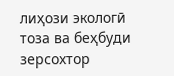лиҳози экологӣ тоза ва беҳбуди зерсохтор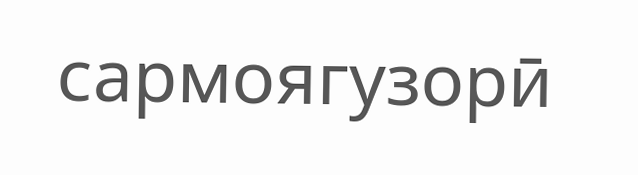сармоягузорӣ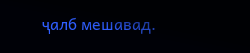ҷалб мешавад.